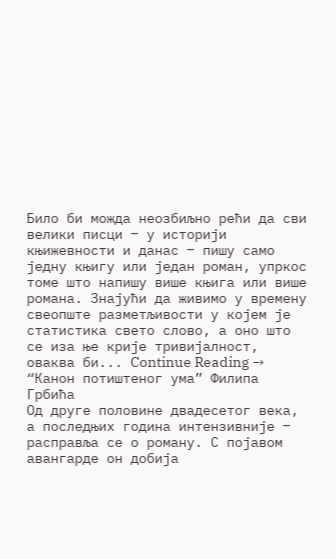Било би можда неозбиљно рећи да сви велики писци ‒ у историји књижевности и данас ‒ пишу само једну књигу или један роман, упркос томе што напишу више књига или више романа. Знајући да живимо у времену свеопште разметљивости у којем је статистика свето слово, а оно што се иза ње крије тривијалност, оваква би... Continue Reading →
“Канон потиштеног ума” Филипа Грбића
Од друге половине двадесетог века, а последњих година интензивније ‒ расправља се о роману. С појавом авангарде он добија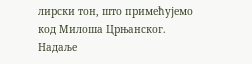лирски тон, што примећујемо код Милоша Црњанског. Надаље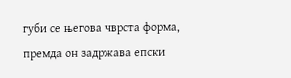губи се његова чврста форма, премда он задржава епски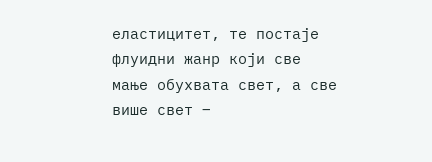еластицитет, те постаје флуидни жанр који све мање обухвата свет, а све више свет ‒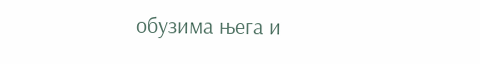обузима њега и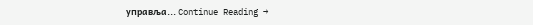управља... Continue Reading →